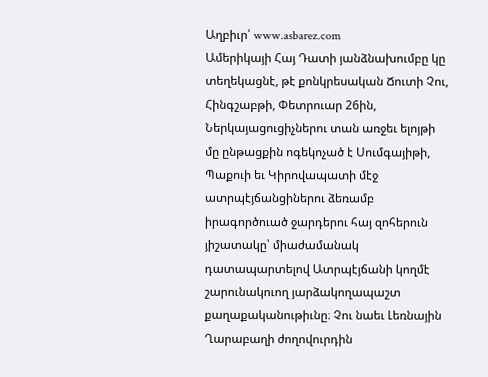Աղբիւր՝ www.asbarez.com
Ամերիկայի Հայ Դատի յանձնախումբը կը տեղեկացնէ, թէ քոնկրեսական Ճուտի Չու, Հինգշաբթի, Փետրուար 26ին, Ներկայացուցիչներու տան առջեւ ելոյթի մը ընթացքին ոգեկոչած է Սումգայիթի, Պաքուի եւ Կիրովապատի մէջ ատրպէյճանցիներու ձեռամբ իրագործուած ջարդերու հայ զոհերուն յիշատակը՝ միաժամանակ դատապարտելով Ատրպէյճանի կողմէ շարունակուող յարձակողապաշտ քաղաքականութիւնը։ Չու նաեւ Լեռնային Ղարաբաղի ժողովուրդին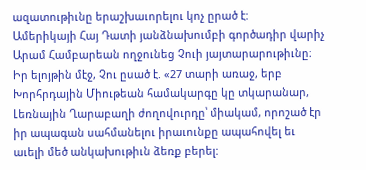ազատութիւնը երաշխաւորելու կոչ ըրած է:
Ամերիկայի Հայ Դատի յանձնախումբի գործադիր վարիչ Արամ Համբարեան ողջունեց Չուի յայտարարութիւնը։
Իր ելոյթին մէջ, Չու ըսած է. «27 տարի առաջ, երբ Խորհրդային Միութեան համակարգը կը տկարանար, Լեռնային Ղարաբաղի ժողովուրդը՝ միակամ, որոշած էր իր ապագան սահմանելու իրաւունքը ապահովել եւ աւելի մեծ անկախութիւն ձեռք բերել: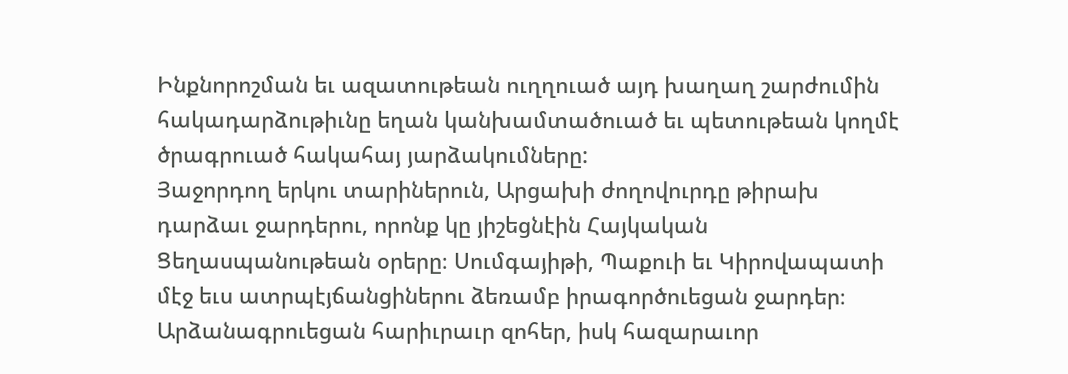Ինքնորոշման եւ ազատութեան ուղղուած այդ խաղաղ շարժումին հակադարձութիւնը եղան կանխամտածուած եւ պետութեան կողմէ ծրագրուած հակահայ յարձակումները:
Յաջորդող երկու տարիներուն, Արցախի ժողովուրդը թիրախ դարձաւ ջարդերու, որոնք կը յիշեցնէին Հայկական Ցեղասպանութեան օրերը։ Սումգայիթի, Պաքուի եւ Կիրովապատի մէջ եւս ատրպէյճանցիներու ձեռամբ իրագործուեցան ջարդեր։ Արձանագրուեցան հարիւրաւր զոհեր, իսկ հազարաւոր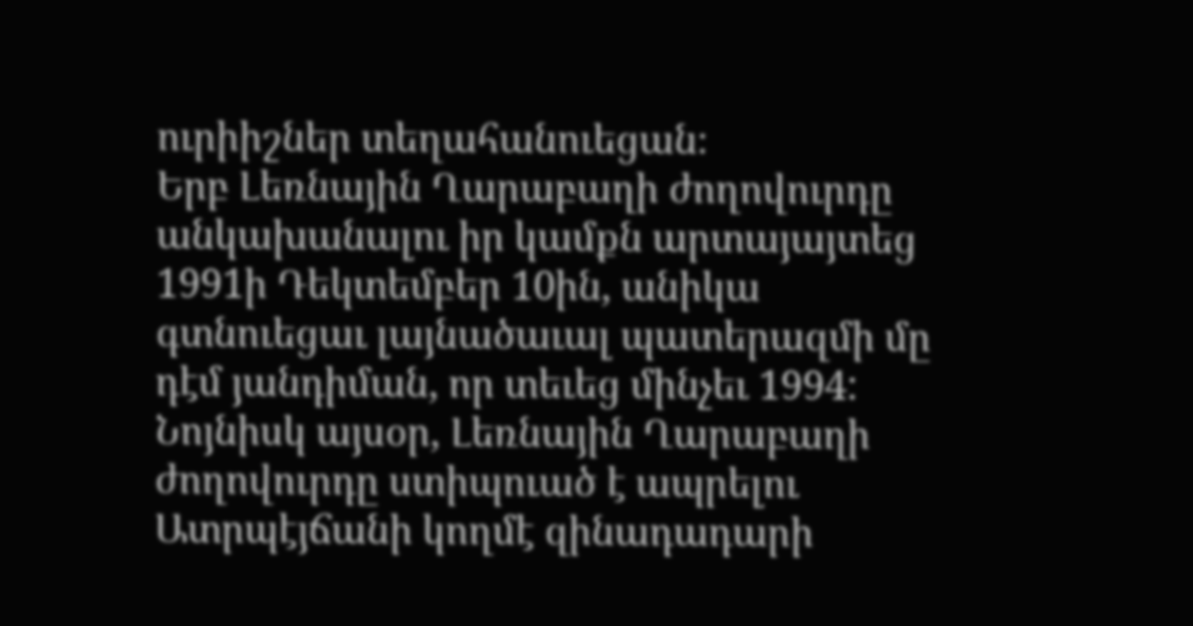ուրիիշներ տեղահանուեցան։
Երբ Լեռնային Ղարաբաղի ժողովուրդը անկախանալու իր կամքն արտայայտեց 1991ի Դեկտեմբեր 10ին, անիկա գտնուեցաւ լայնածաւալ պատերազմի մը դէմ յանդիման, որ տեւեց մինչեւ 1994: Նոյնիսկ այսօր, Լեռնային Ղարաբաղի ժողովուրդը ստիպուած է ապրելու Ատրպէյճանի կողմէ զինադադարի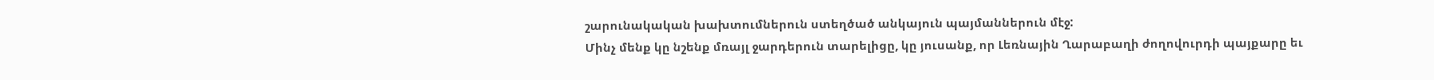շարունակական խախտումներուն ստեղծած անկայուն պայմաններուն մէջ:
Մինչ մենք կը նշենք մռայլ ջարդերուն տարելիցը, կը յուսանք, որ Լեռնային Ղարաբաղի ժողովուրդի պայքարը եւ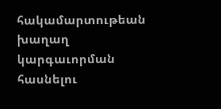հակամարտութեան խաղաղ կարգաւորման հասնելու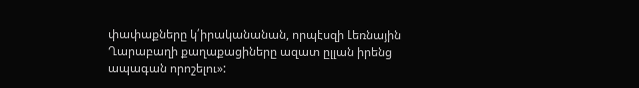փափաքները կ՛իրականանան, որպէսզի Լեռնային Ղարաբաղի քաղաքացիները ազատ ըլլան իրենց ապագան որոշելու»: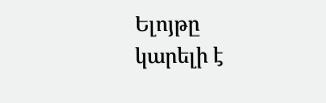Ելոյթը կարելի է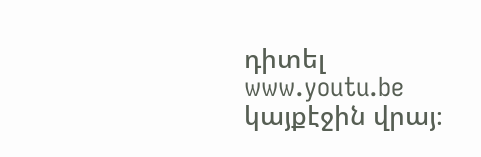դիտել www.youtu.be կայքէջին վրայ։